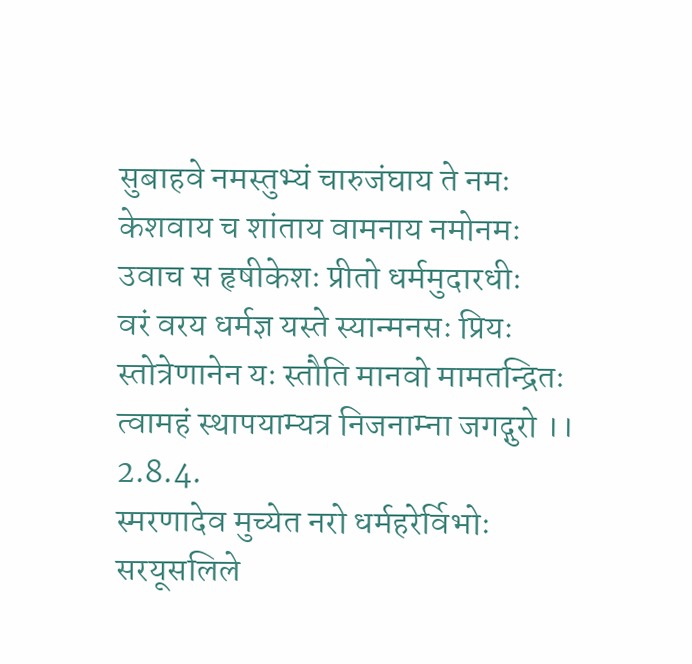सुबाहवे नमस्तुभ्यं चारुजंघाय ते नमः
केशवाय च शांताय वामनाय नमोनमः
उवाच स हृषीकेशः प्रीतो धर्ममुदारधीः
वरं वरय धर्मज्ञ यस्ते स्यान्मनसः प्रियः
स्तोत्रेणानेन यः स्तौति मानवो मामतन्द्रितः
त्वामहं स्थापयाम्यत्र निजनाम्ना जगद्गुरो ।। 2.8.4.
स्मरणादेव मुच्येत नरो धर्महरेर्विभोः
सरयूसलिले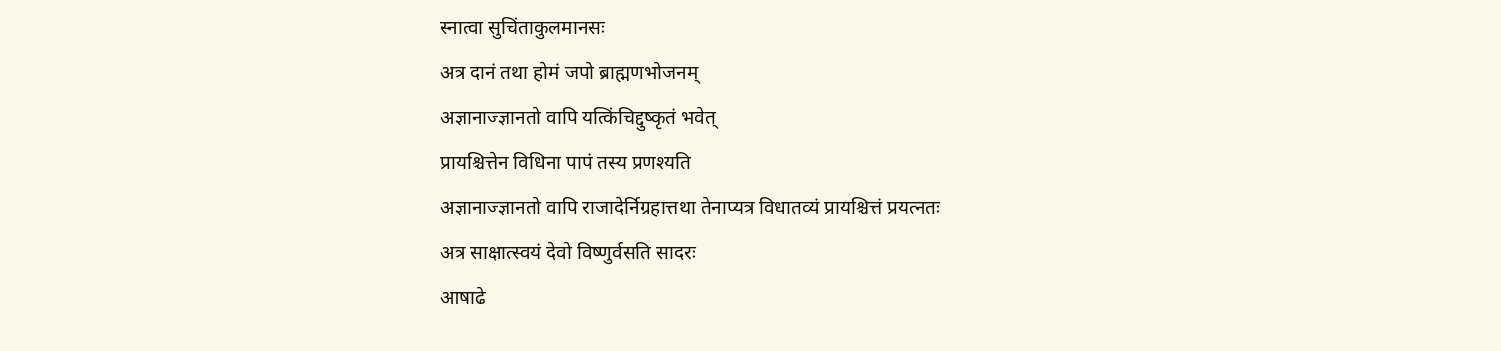स्नात्वा सुचिंताकुलमानसः
अत्र दानं तथा होमं जपो ब्राह्मणभोजनम्
अज्ञानाज्ज्ञानतो वापि यत्किंचिद्दुष्कृतं भवेत्
प्रायश्चित्तेन विधिना पापं तस्य प्रणश्यति
अज्ञानाज्ज्ञानतो वापि राजादेर्निग्रहात्तथा तेनाप्यत्र विधातव्यं प्रायश्चित्तं प्रयत्नतः
अत्र साक्षात्स्वयं देवो विष्णुर्वसति सादरः
आषाढे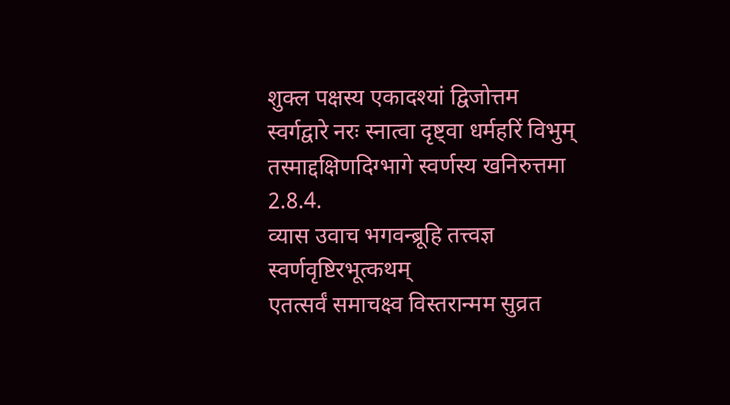शुक्ल पक्षस्य एकादश्यां द्विजोत्तम
स्वर्गद्वारे नरः स्नात्वा दृष्ट्वा धर्महरिं विभुम्
तस्माद्दक्षिणदिग्भागे स्वर्णस्य खनिरुत्तमा 2.8.4.
व्यास उवाच भगवन्ब्रूहि तत्त्वज्ञ स्वर्णवृष्टिरभूत्कथम्
एतत्सर्वं समाचक्ष्व विस्तरान्मम सुव्रत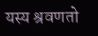यस्य श्रवणतो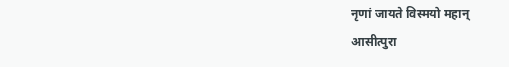नृणां जायते विस्मयो महान्
आसीत्पुरा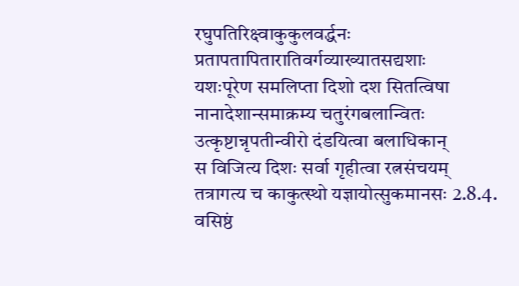रघुपतिरिक्ष्वाकुकुलवर्द्धनः
प्रतापतापितारातिवर्गव्याख्यातसद्यशाः
यशःपूरेण समलिप्ता दिशो दश सितत्विषा
नानादेशान्समाक्रम्य चतुरंगबलान्वितः
उत्कृष्टान्नृपतीन्वीरो दंडयित्वा बलाधिकान्
स विजित्य दिशः सर्वा गृहीत्वा रत्नसंचयम्
तत्रागत्य च काकुत्स्थो यज्ञायोत्सुकमानसः 2.8.4.
वसिष्ठं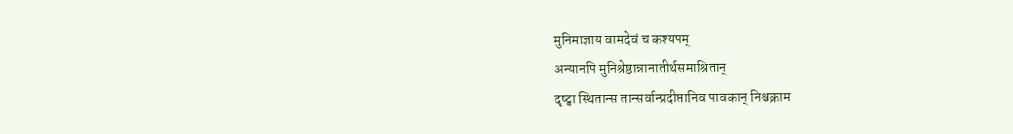मुनिमाज्ञाय वामदेवं च कश्यपम्
अन्यानपि मुनिश्रेष्ठान्नानातीर्थसमाश्रितान्
दृष्ट्वा स्थितान्स तान्सर्वान्प्रदीप्तानिव पावकान् निश्चक्राम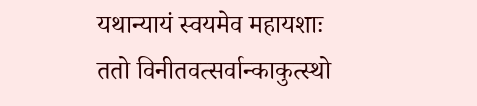यथान्यायं स्वयमेव महायशाः
ततो विनीतवत्सर्वान्काकुत्स्थो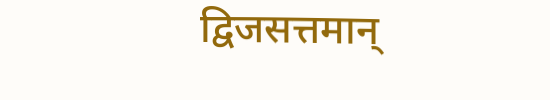द्विजसत्तमान्